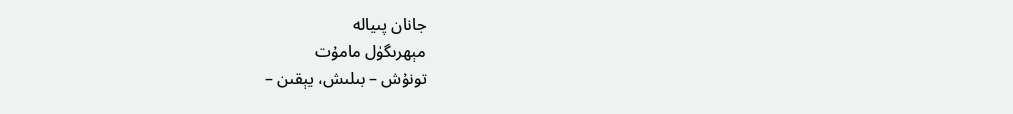جانان پىيالە
مېھرىگۈل مامۇت
تونۇش – بىلىش، يېقىن –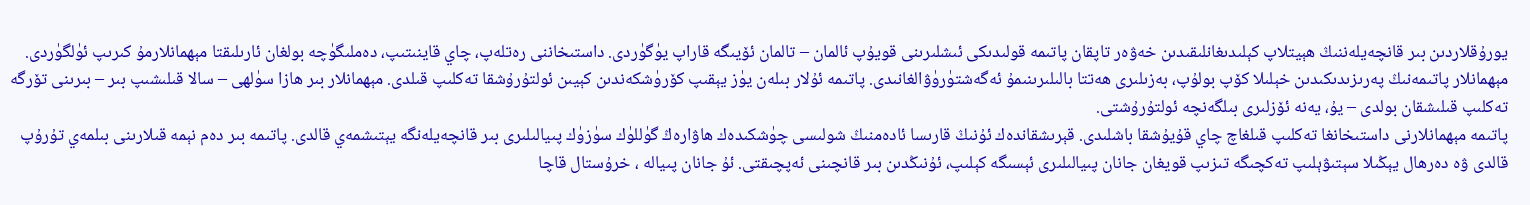يورۇقلاردىن بىر قانچەيلەننىڭ ھېيتلاپ كېلىدىغانلىقىدىن خەۋەر تاپقان پاتىمە قولىدىكى ئىشلىرىنى قويۇپ ئالمان – تالمان ئۆيىگە قاراپ يۈگۈردى. داستىخاننى رەتلەپ، چاي قاينىتىپ، دەملىگۈچە بولغان ئارىلىقتا مېھمانلارمۇ كىرىپ ئۈلگۈردى. مېھمانلار پاتىمەنىڭ پەرىزىدىكىدىن خېلىلا كۆپ بولۇپ، بەزىلىرى ھەتتا بالىلىرىنىمۇ ئەگەشتۈرۈۋالغانىدى. پاتىمە ئۇلار بىلەن يۈز يېقىپ كۆرۈشكەندىن كېيىن ئولتۇرۇشقا تەكلىپ قىلدى. مېھمانلار بىر ھازا سۈلھى – سالا قىلىشىپ بىر – بىرىنى تۆرگە تەكلىپ قىلىشقان بولدى – يۇ، يەنە ئۆزلىرى بىلگەنچە ئولتۇرۇشتى.
پاتىمە مېھمانلارنى داستىخانغا تەكلىپ قىلغاچ چاي قۇيۇشقا باشلىدى. قېرىشقاندەك ئۇنىڭ قارىسا ئادەمنىڭ شولىسى چۈشكىدەك ھاۋارەڭ گۈللۈك سۈزۈك پىيالىلىرى بىر قانچەيلەنگە يېتىشمەي قالدى. پاتىمە بىر دەم نېمە قىلارىنى بىلمەي تۇرۇپ قالدى ۋە دەرھال يېڭىلا سېتىۋېلىپ تەكچىگە تىزىپ قويغان جانان پىيالىلىرى ئېسىگە كېلىپ، ئۇنىڭدىن بىر قانچىنى ئەپچىقتى. ئۇ جانان پىيالە ، خرۇستال قاچا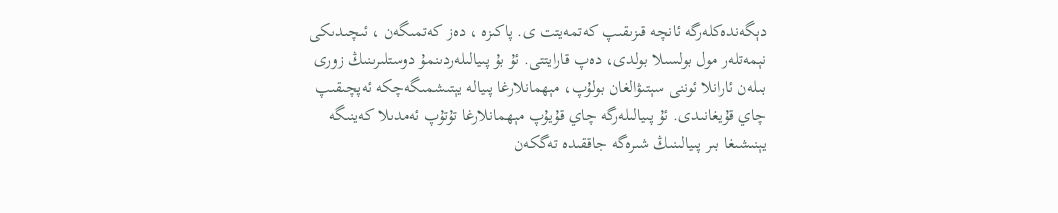دېگەندەكلەرگە ئانچە قىزىقىپ كەتمەيتت ى. پاكىزە ، دەز كەتمىگەن ، ئىچىدىكى نېمەتلەر مول بولسىلا بولدى، دەپ قارايتتى. ئۇ بۇ پىيالىلەردىنمۇ دوستلىرىنىڭ زورى بىلەن ئارانلا ئوننى سېتىۋالغان بولۇپ، مېھمانلارغا پىيالە يېتىشمىگەچكە ئەپچىقىپ چاي قۇيغانىدى. ئۇ پىيالىلەرگە چاي قۇيۇپ مېھمانلارغا تۇتۇپ ئەمدىلا كەينىگە يېنىشىغا بىر پىيالىنىڭ شىرەگە جاققىدە تەگكەن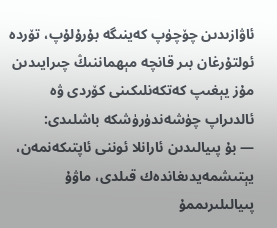ئاۋازىدىن چۆچۈپ كەينىگە بۇرۇلۇپ، تۆردە ئولتۇرغان بىر قانچە مېھماننىڭ چىرايىدىن مۇز يېغىپ كەتكەنلىكىنى كۆردى ۋە ئالدىراپ چۈشەندۈرۈشكە باشلىدى:
— بۇ پىيالىدىن ئارانلا ئوننى ئاپتىكەنمەن، يېتىشمەيدىغاندەك قىلدى، ماۋۇ پىيالىلىرىممۇ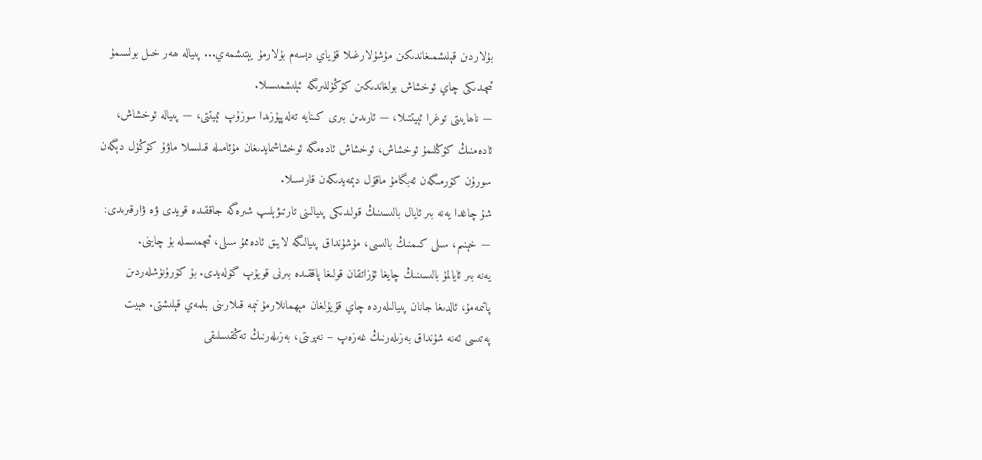بۇلاردىن قېلىشمىغاندىكىن مۇشۇلارغىلا قۇياي دېسەم بۇلارمۇ يېتىشمەي... پىيالە ھەر خىل بولسىمۇ ئىچىدىكى چاي ئوخشاش بولغاندىكىن كۆڭۈللىرىگە ئېلىشمىسىلا.
— ناھايىتى توغرا ئېيتتىلا، — ئارىدىن بىرى كىنايە تەلەپپۇزىدا سوزۇپ ئېيتتى، — پىيالە ئوخشاش، ئادەمنىڭ كۆڭلىمۇ ئوخشاش، ئوخشاش ئادەمگە ئوخشاشمايدىغان مۇئامىلە قىلسىلا ماۋۇ كۆڭۈل دېگەن سورۇن كۆرمىگەن ئەبگامۇ ماقۇل دېمەيدىكەن قارىسىلا.
شۇ چاغدا يەنە بىر ئايال بالىسىنىڭ قولىدىكى پىيالىنى تارتىۋېلىپ شىرەگە جاققىدە قويدى ۋە ۋارقىرىدى:
— خېنىم، سىلى كىمنىڭ بالىسى، مۇشۇنداق پىيالىگە لايىق ئادەممۇ سىلى، ئىچمىسىلە بۇ چاينى.
يەنە بىر ئايالمۇ بالىسىنىڭ چايغا ئۇزاتقان قولىغا پاققىدە بىرنى قويۇپ گۆلەيدى. بۇ كۆرۈنۈشلەردىن پاتىمەمۇ، ئالدىغا جانان پىيالىلەردە چاي قۇيۇلغان مېھمانلارمۇ نېمە قىلارىنى بىلمەي قېلىشتى. ھېيت پەتىسى ئەنە شۇنداق بەزىلەرنىڭ غەزەپ – نەپرىتى، بەزىلەرنىڭ تەڭقىسلىقى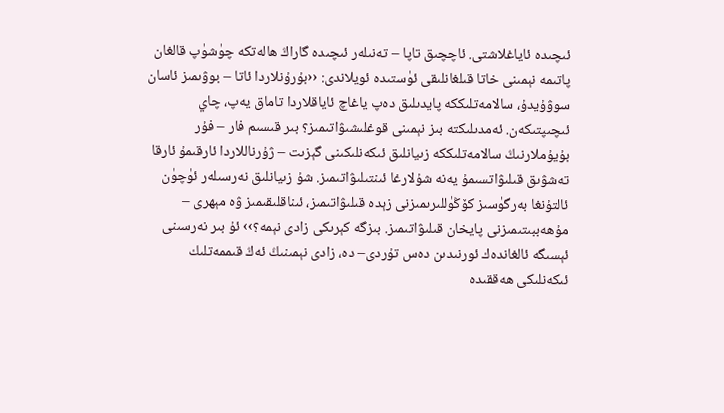ئىچىدە ئاياغلاشتى. ئاچچىق تاپا – تەنىلەر ئىچىدە گاراڭ ھالەتكە چۈشۈپ قالغان پاتىمە نېمىنى خاتا قىلغانلىقى ئۈستىدە ئويلاندى: ‹‹بۇرۇنلاردا ئاتا – بوۋىمىز ئاسان سوۋۇيدۇ، سالامەتلىككە پايدىلىق دەپ ياغاچ ئاياقلاردا تاماق يەپ، چاي ئىچىپتىكەن. ئەمدىلىكتە بىز نېمىنى قوغلىشىۋاتىمىز؟ بىر قىسىم فار – فۇر بۇيۇملارنىڭ سالامەتلىككە زىيانلىق ئىكەنلىكىنى گېزىت – ژۇرناللاردا ئارقىمۇ ئارقا تەشۋىق قىلىۋاتسىمۇ يەنە شۇلارغا ئىنتىلىۋاتىمىز. شۇ زىيانلىق نەرسىلەر ئۈچۈن ئالتۇنغا بەرگۈسىز كۆڭۈللىرىمىزنى زېدە قىلىۋاتىمىز، ئىناقلىقىمىز ۋە مېھرى – مۇھەببىتىمىزنى پايخان قىلىۋاتىمىز. بىزگە كېرىكى زادى نېمە؟›› ئۇ بىر نەرسىنى ئېسىگە ئالغاندەك ئورنىدىن دەس تۇردى– دە، زادى نېمىنىڭ ئەڭ قىممەتلىك ئىكەنلىكى ھەققىدە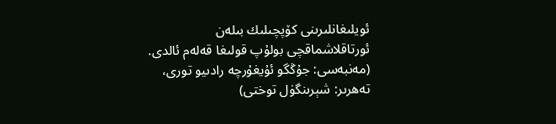ئويلىغانلىرىنى كۆپچىلىك بىلەن ئورتاقلاشماقچى بولۇپ قولىغا قەلەم ئالدى.
(مەنبەسى: جۇڭگو ئۇيغۇرچە رادىيو تورى، تەھرىر: شېرىنگۈل توختى)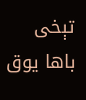تېخى باھا يوق